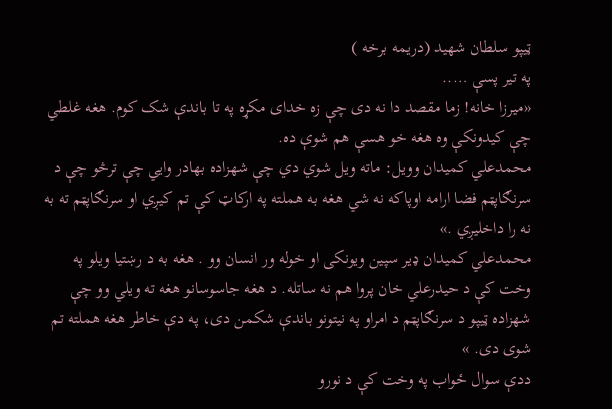ټیپو سلطان شهید (دریمه برخه )
په تير پسې …..
«میرزا خانه! زما مقصد دا نه دی چې زه خدای مکړه په تا باندې شک کوم. هغه غلطي چې کیدونکې وه هغه خو هسې هم شوې ده.
محمدعلي کمیدان وویل: ماته ویل شوي دي چې شهزاده بهادر وایي چې ترڅو چې د سرنګاپټم فضا ارامه اوپاکه نه شي هغه به هملته په ارکاټ کې تم کیږي او سرنګاپټم ته به نه را داخلیږي .»
محمدعلي کمیدان ډیر سپین ویونکی او خوله ور انسان وو . هغه به د رښتیا ویلو په وخت کې د حیدرعلي خان پروا هم نه ساتله. د هغه جاسوسانو هغه ته ویلي وو چې شهزاده ټیپو د سرنګاپټم د امراو په نیتونو باندې شکمن دی، په دې خاطر هغه هملته تم شوی دی. »
ددې سوال ځواب په وخت کې د نورو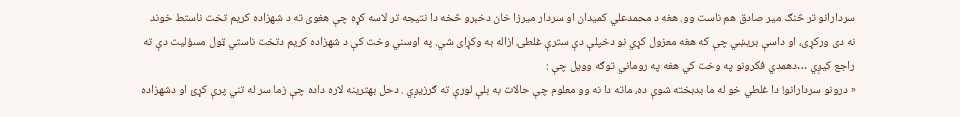سردارانو تر څنګ میر صادق هم ناست وو. هغه د محمدعلي کمیدان او سردار میرزا خان دخبرو څخه دا نتیجه تر لاسه کړه چې هغوی ته د شهزاده کریم تخت ناستط خوند نه دی ورکړی، او داسې بریښي چې که هغه معزول کړي نو دخپلې دې سترې غلطۍ ازاله به وکړای شي. په اوسني وخت کې د شهزاده کریم دتخت ناستي ټول مسؤلیت دې ته راجع کیږي …دهمدي فکرونو په وخت کي هغه په روماني توګه وویل چې :
« درونو سردارانو! دا غلطي خو له ما بدبخته شوې ده، ماته دا نه وو معلوم چې حالات به بلې لورې ته ګرزیږي . دحل بهترینه لاره داده چې زما سر له تني پرې کړئ او دشهزاده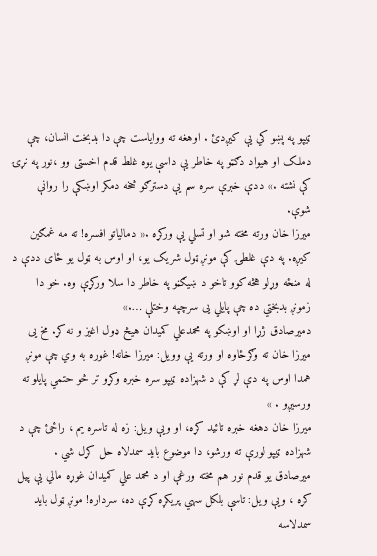ټیپو په پښو کي یې کیږدئ . اوهغه ته ووایاست چې دا بدبخت انسان، چې دملک او هیواد دګټو په خاطر یې داسې یوه غلط قدم اخستی وو ،نور په نړۍ کې نشته .» ددې خبرې سره سم یې دسترګو څخه دمکر اوښکې را روانې شوې.
میرزا خان ورته مخته شو او تسلي یې ورکړه .« دمالیاتو افسره! ته مه غمګین کیږه. په دې غلطۍ کې مونږ ټول شریک یو، او اوس به ټول یو ځای ددې د له منځه وړلو هڅه کوو تاخو د ښیګڼو په خاطر دا سلا ورکړې وه. خو دا زمونږ بدبختي ده چې پایلي یی سرچپه وختلې ….»
دمیرصادق ژړا او اوښکو په محمدعلي کمیدان هیڅ ډول اغیز و نه کړ. مخ یی میرزا خان ته وګرځاوه او ورته یې وویل: میرزا خانه! غوره به وي چې مونږ همدا اوس په دې لړ کې د شهزاده ټیپو سره خبره وکړو تر څو حتمي پایلو ته ورسیږو . »
میرزا خان دهغه خبره تائید کړه، او ویې ویل: زه له تاسره یم ، راځئ چې د شهزاده ټیپو لورې ته ورشو، دا موضوع باید سمدلاه حل کړل شي .
میرصادق یو قدم نور هم مخته ورغې او د محمد علي کمیدان غوړه مالي یې پیل کړه ، ویې ویل: تاسې بلکل سهي پریکړه کړې ده، سرداره! مونږ ټول باید سمدلاسه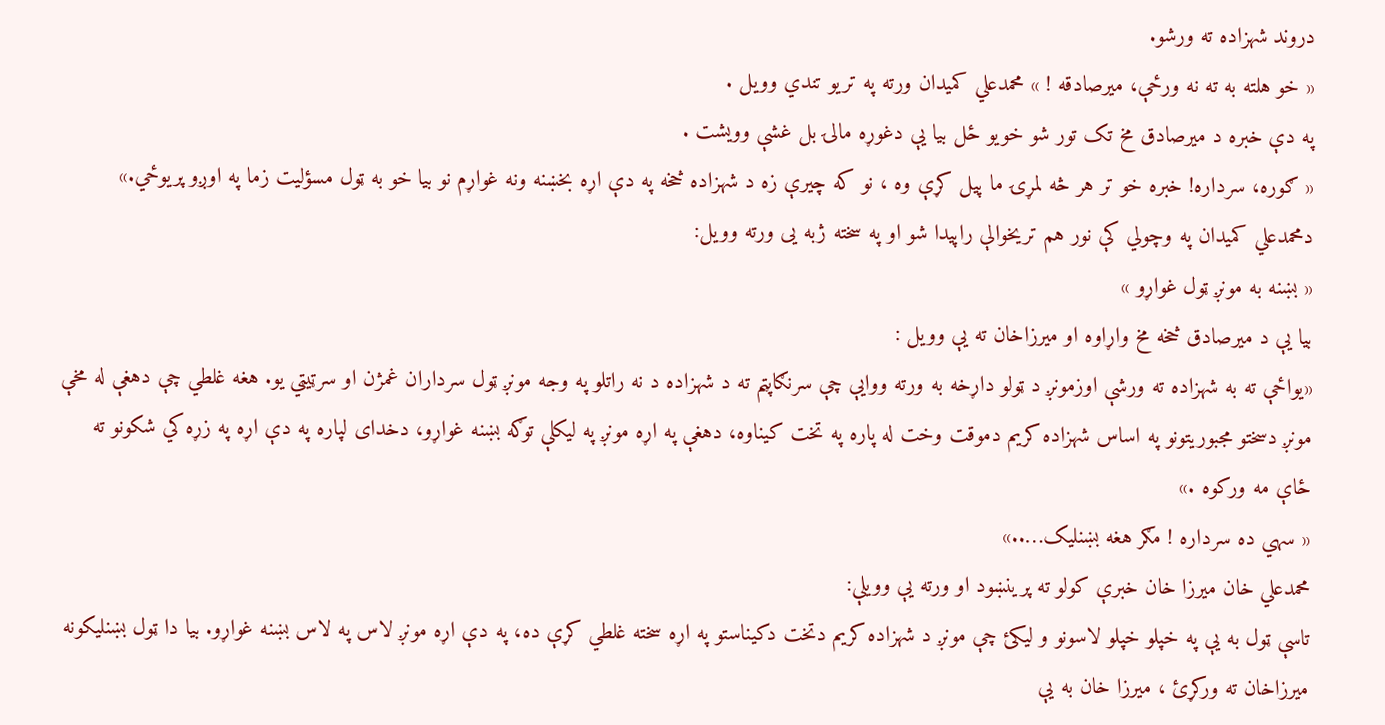دروند شهزاده ته ورشو.
« خو هلته به ته نه ورځې، میرصادقه ! » محمدعلي کمیدان ورته په تریو تندي وویل .
په دې خبره د میرصادق مخ تک تور شو خویو ځل بیا یې دغوړه مالۍ بل غشې وویشت .
« ګوره، سرداره! خبره خو تر هر څه لمړۍ ما پیل کړې وه ، نو که چیرې زه د شهزاده څخه په دې اړه بخښنه ونه غواړم نو بیا خو به ټول مسؤلیت زما په اوږو پریوځي.»
دمحمدعلي کمیدان په وچولي کې نور هم تریخوالې راپیدا شو او په سخته ژبه یی ورته وویل:
« بښنه به مونږ ټول غواړو »
بیا یې د میرصادق څخه مخ واړاوه او میرزاخان ته یې وویل :
«یواځې ته به شهزاده ته ورشې اوزمونږ د ټولو داړخه به ورته ووایې چې سرنګاپټم ته د شهزاده د نه راتلو په وجه مونږ ټول سرداران غمژن او سرټیټي یو. هغه غلطي چې دهغې له مخې مونږ دسختو مجبوریتونو په اساس شهزاده کریم دموقت وخت له پاره په تخت کیناوه، دهغې په اړه مونږ په لیکلې توګه بښنه غواړو، دخدای لپاره په دې اړه په زړه کي شکونو ته ځاې مه ورکوه .»
« سهي ده سرداره ! مګر هغه بښنلیک…..»
محمدعلي خان میرزا خان خبرې کولو ته پرینښود او ورته یې وویلې:
تاسې ټول به یې په خپلو خپلو لاسونو و لیکئ چې مونږ د شهزاده کریم دتخت دکیناستو په اړه سخته غلطي کړې ده، په دې اړه مونږ لاس په لاس بښنه غواړو. بیا دا ټول بښنلیکونه میرزاخان ته ورکړئ ، میرزا خان به یې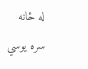له ځانه سره یوسي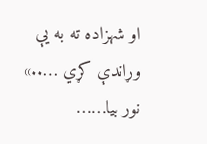او شهزاده ته به یې وړاندې کړي …..»
نور بیا……